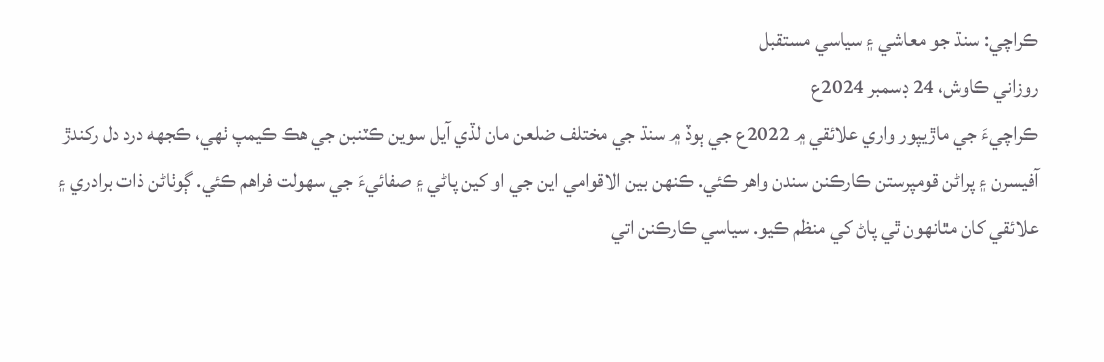ڪراچي: سنڌ جو معاشي ۽ سياسي مستقبل
روزاني ڪاوش، 24 ڊسمبر 2024ع
ڪراچيءَ جي ماڙيپور واري علائقي ۾ 2022ع جي ٻوڏ ۾ سنڌ جي مختلف ضلعن مان لڏي آيل سوين ڪٽنبن جي هڪ ڪيمپ ٺهي، ڪجهه درد دل رکندڙ آفيسرن ۽ پراڻن قومپرستن ڪارڪنن سندن واهر ڪئي. ڪنهن بين الاقوامي اين جي او کين پاڻي ۽ صفائيءَ جي سهولت فراهم ڪئي. ڳوٺاڻن ذات برادري ۽ علائقي کان مٿانهون ٿي پاڻ کي منظم ڪيو. سياسي ڪارڪنن اتي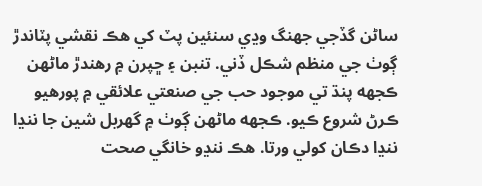ساڻن گڏجي جهنگ وڍي سنئين پٽ کي هڪ نقشي پٽاندڙ ڳوٺ جي منظم شڪل ڏني. تنبن ۽ ڇپرن ۾ رهندڙ ماڻهن ڪجهه پنڌ تي موجود حب جي صنعتي علائقي ۾ پورهيو ڪرڻ شروع ڪيو. ڪجهه ماڻهن ڳوٺ ۾ گهربل شين جا ننڍا ننڍا دڪان کولي ورتا. هڪ ننڍو خانگي صحت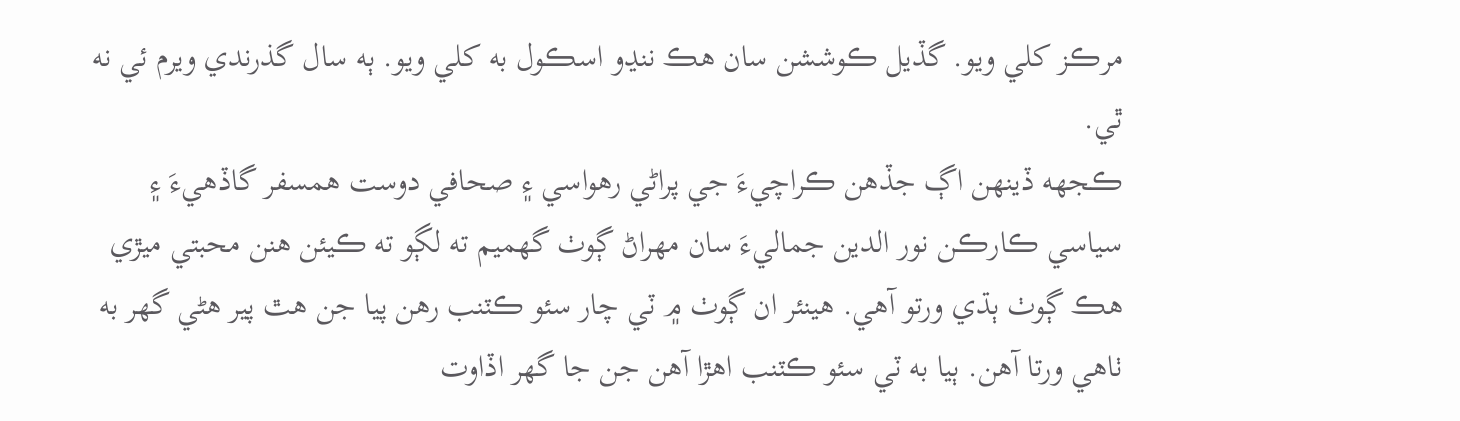مرڪز کلي ويو. گڏيل ڪوششن سان هڪ ننڍو اسڪول به کلي ويو. ٻه سال گذرندي ويرم ئي نه ٿي.
ڪجهه ڏينهن اڳ جڏهن ڪراچيءَ جي پراڻي رهواسي ۽ صحافي دوست همسفر گاڏهيءَ ۽ سياسي ڪارڪن نور الدين جماليءَ سان مهراڻ ڳوٺ گهميم ته لڳو ته ڪيئن هنن محبتي ميڙي هڪ ڳوٺ ٻڌي ورتو آهي. هينئر ان ڳوٺ ۾ ٽي چار سئو ڪٽنب رهن پيا جن هٿ پير هڻي گهر به ٺاهي ورتا آهن. ٻيا به ٽي سئو ڪٽنب اهڙا آهن جن جا گهر اڏاوت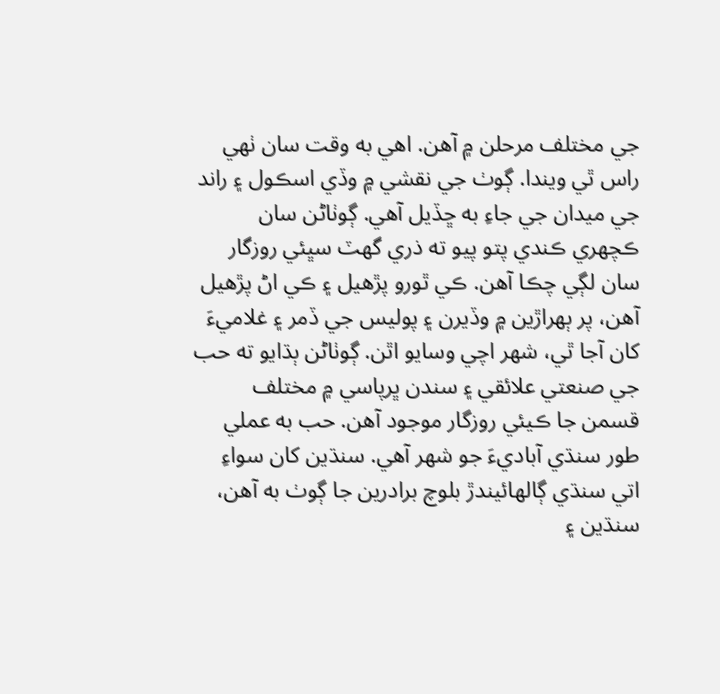جي مختلف مرحلن ۾ آهن. اهي به وقت سان ٺهي راس ٿي ويندا. ڳوٺ جي نقشي ۾ وڏي اسڪول ۽ راند جي ميدان جي جاءِ به ڇڏيل آهي. ڳوٺاڻن سان ڪچهري ڪندي پتو پيو ته ذري گهٽ سڀئي روزگار سان لڳي چڪا آهن. ڪي ٿورو پڙهيل ۽ ڪي اڻ پڙهيل آهن، پر ٻهراڙين ۾ وڏيرن ۽ پوليس جي ڏمر ۽ غلاميءَ کان آجا ٿي، شهر اچي وسايو اٿن. ڳوٺاڻن ٻڌايو ته حب جي صنعتي علائقي ۽ سندن ڀرپاسي ۾ مختلف قسمن جا ڪيئي روزگار موجود آهن. حب به عملي طور سنڌي آباديءَ جو شهر آهي. سنڌين کان سواءِ اتي سنڌي ڳالهائيندڙ بلوچ برادرين جا ڳوٺ به آهن، سنڌين ۽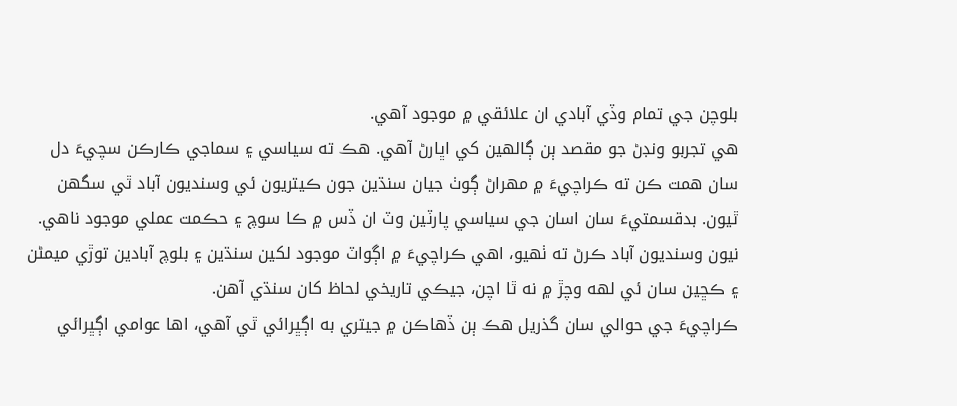بلوچن جي تمام وڏي آبادي ان علائقي ۾ موجود آهي.
هي تجربو ونڊڻ جو مقصد ٻن ڳالهين کي اڀارڻ آهي. هڪ ته سياسي ۽ سماجي ڪارڪن سچيءَ دل سان همت ڪن ته ڪراچيءَ ۾ مهراڻ ڳوٺ جيان سنڌين جون ڪيتريون ئي وسنديون آباد ٿي سگهن ٿيون. بدقسمتيءَ سان اسان جي سياسي پارٽين وٽ ان ڏس ۾ ڪا سوچ ۽ حڪمت عملي موجود ناهي. نيون وسنديون آباد ڪرڻ ته ٺهيو، اهي ڪراچيءَ ۾ اڳواٽ موجود لکين سنڌين ۽ بلوچ آبادين توڙي ميمڻن ۽ ڪڇين سان ئي لهه وچڙ ۾ نه ٿا اچن، جيڪي تاريخي لحاظ کان سنڌي آهن.
ڪراچيءَ جي حوالي سان گذريل هڪ ٻن ڏهاڪن ۾ جيتري به اڳڀرائي ٿي آهي، اها عوامي اڳڀرائي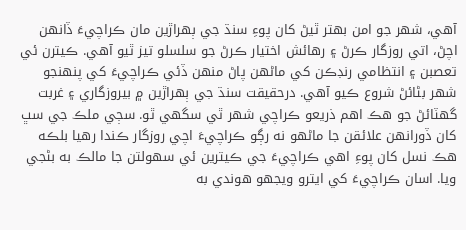آهي، شهر جو امن بهتر ٿيڻ کان پوءِ سنڌ جي ٻهراڙين مان ڪراچيءَ ڏانهن اچڻ، اتي روزگار ڪرڻ ۽ رهائش اختيار ڪرڻ جو سلسلو تيز ٿيو آهي. ڪيترن ئي تعصبن ۽ انتظامي رنڊڪن کي ماڻهن پاڻ منهن ڏئي ڪراچيءَ کي پنهنجو شهر بڻائڻ شروع ڪيو آهي. درحقيقت سنڌ جي ٻهراڙين ۾ بيروزگاري ۽ غربت گهٽائڻ جو هڪ اهم ذريعو ڪراچي شهر ٿي سگهي ٿو. سڄي ملڪ جي سڀ کان ڏورانهن علائقن جا ماڻهو نه رڳو ڪراچيءَ اچي روزگار ڪندا رهيا بلڪه هڪ نسل کان پوءِ اهي ڪراچيءَ جي ڪيترين ئي سهولتن جا مالڪ به بڻجي ويا. اسان ڪراچيءَ کي ايترو ويجهو هوندي به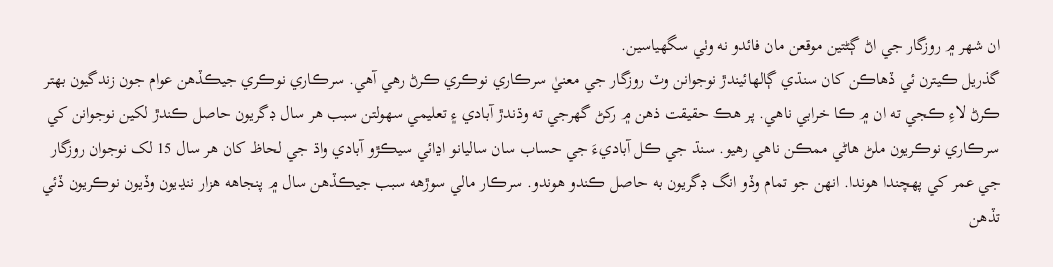ان شهر ۾ روزگار جي اڻ ڳڻتين موقعن مان فائدو نه وٺي سگهياسين.
گذريل ڪيترن ئي ڏهاڪن کان سنڌي ڳالهائيندڙ نوجوانن وٽ روزگار جي معنيٰ سرڪاري نوڪري ڪرڻ رهي آهي. سرڪاري نوڪري جيڪڏهن عوام جون زندگيون بهتر ڪرڻ لاءِ ڪجي ته ان ۾ ڪا خرابي ناهي. پر هڪ حقيقت ذهن ۾ رکڻ گهرجي ته وڌندڙ آبادي ۽ تعليمي سهولتن سبب هر سال ڊگريون حاصل ڪندڙ لکين نوجوانن کي سرڪاري نوڪريون ملڻ هاڻي ممڪن ناهي رهيو. سنڌ جي ڪل آباديءَ جي حساب سان ساليانو اڍائي سيڪڙو آبادي واڌ جي لحاظ کان هر سال 15 لک نوجوان روزگار جي عمر کي پهچندا هوندا. انهن جو تمام وڏو انگ ڊگريون به حاصل ڪندو هوندو. سرڪار مالي سوڙهه سبب جيڪڏهن سال ۾ پنجاهه هزار ننڍيون وڏيون نوڪريون ڏئي تڏهن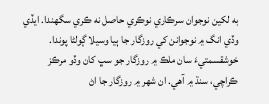به لکين نوجوان سرڪاري نوڪري حاصل نه ڪري سگهندا. ايڏي وڏي انگ ۾ نوجوانن کي روزگار جا ٻيا وسيلا ڳولڻا پوندا.
خوشقسمتيءَ سان ملڪ ۾ روزگار جو سڀ کان وڏو مرڪز ڪراچي، سنڌ ۾ آهي. ان شهر ۾ روزگار جا اڻ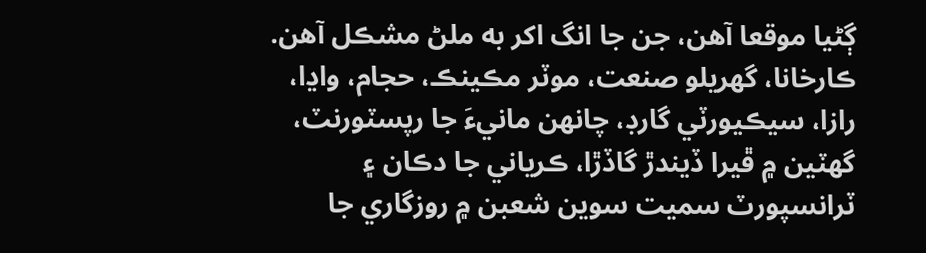ڳڻيا موقعا آهن، جن جا انگ اکر به ملڻ مشڪل آهن. ڪارخانا، گهريلو صنعت، موٽر مڪينڪ، حجام، واڍا، رازا، سيڪيورٽي گارڊ، چانهن مانيءَ جا رپسٽورنٽ، گهٽين ۾ ڦيرا ڏيندڙ گاڏڙا، ڪرياني جا دڪان ۽ ٽرانسپورٽ سميت سوين شعبن ۾ روزگاري جا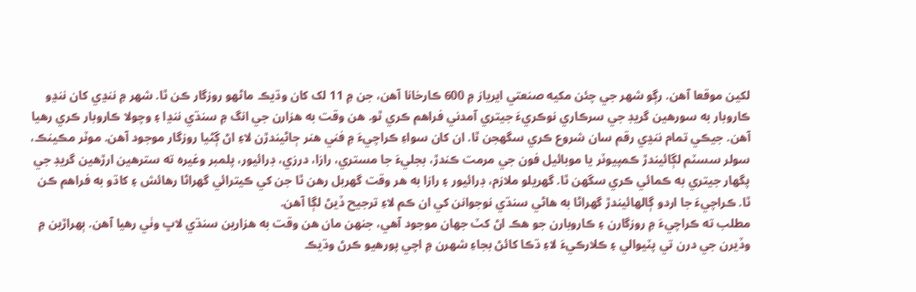لکين موقعا آهن. رڳو شهر جي چئن مکيه صنعتي ايرياز ۾ 600 ڪارخانا آهن، جن ۾ 11 لک کان وڌيڪ ماڻهو روزگار ڪن ٿا. شهر ۾ ننڍي کان ننڍو ڪاروبار به سورهين گريڊ جي سرڪاري نوڪريءَ جيتري آمدني فراهم ڪري ٿو. هن وقت به هزارن جي انگ ۾ سنڌي ننڍا ۽ وچولا ڪاروبار ڪري رهيا آهن. جيڪي تمام ننڍي رقم سان شروع ڪري سگهجن ٿا. ان کان سواءِ ڪراچيءَ ۾ فني هنر ڄاڻيندڙن لاءِ اڻ ڳڻيا روزگار موجود آهن. موٽر مڪينڪ، سولر سسٽم لڳائيندڙ ڪمپيوٽر يا موبائيل فون جي مرمت ڪندڙ، بجليءَ جا مستري، رازا، درزي، ڊرائيور، پلمبر وغيره ته سترهين ارڙهين گريڊ جي پگهار جيتري به ڪمائي ڪري سگهن ٿا. گهريلو ملازم، ڊرائيور ۽ رازا به هر وقت گهربل رهن ٿا جن کي ڪيترائي گهراڻا رهائش ۽ کاڌو به فراهم ڪن ٿا. ڪراچيءَ جا اردو ڳالهائيندڙ گهراڻا به هاڻي سنڌي نوجوانن کي ان ڪم لاءِ ترجيح ڏيڻ لڳا آهن.
مطلب ته ڪراچيءَ ۾ روزگارن ۽ ڪاروبارن جو هڪ اڻ کٽ جهان موجود آهي، جنهن مان هن وقت به هزارين سنڌي لاڀ وٺي رهيا آهن. ٻهراڙين ۾ وڏيرن جي درن تي پٽيوالي ۽ ڪلارڪيءَ لاءِ ڌڪا کائڻ بجاءِ شهرن ۾ اچي پورهيو ڪرڻ وڌيڪ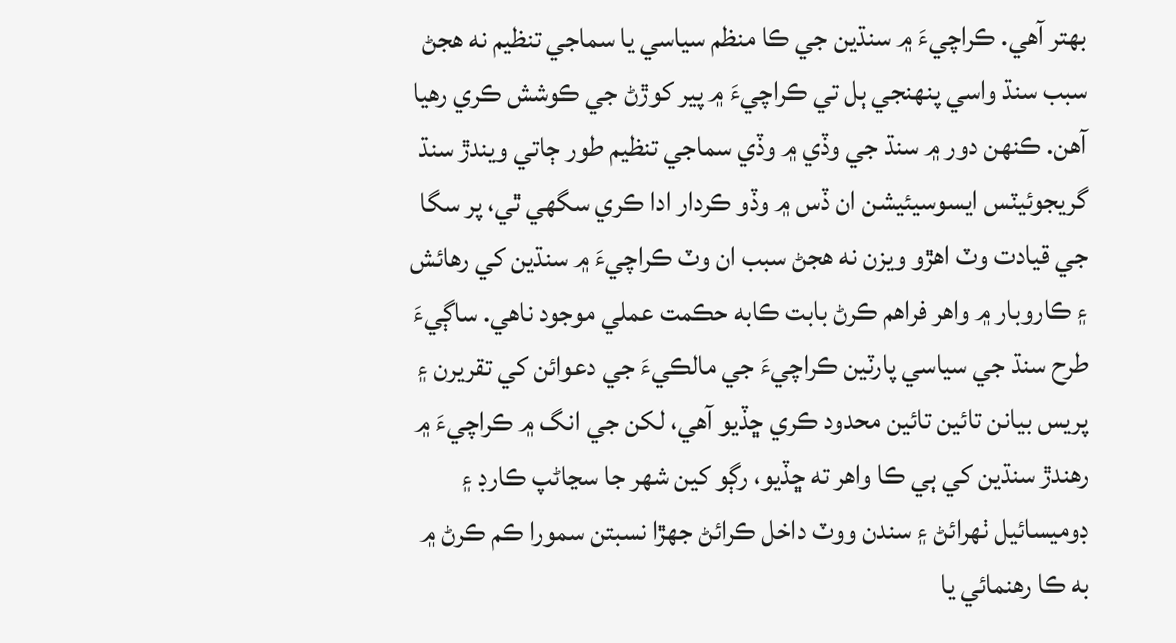بهتر آهي. ڪراچيءَ ۾ سنڌين جي ڪا منظم سياسي يا سماجي تنظيم نه هجڻ سبب سنڌ واسي پنهنجي ٻل تي ڪراچيءَ ۾ پير کوڙڻ جي ڪوشش ڪري رهيا آهن. ڪنهن دور ۾ سنڌ جي وڏي ۾ وڏي سماجي تنظيم طور ڄاتي ويندڙ سنڌ گريجوئيٽس ايسوسيئيشن ان ڏس ۾ وڏو ڪردار ادا ڪري سگهي ٿي، پر سگا جي قيادت وٽ اهڙو ويزن نه هجڻ سبب ان وٽ ڪراچيءَ ۾ سنڌين کي رهائش ۽ ڪاروبار ۾ واهر فراهم ڪرڻ بابت ڪابه حڪمت عملي موجود ناهي. ساڳيءَ طرح سنڌ جي سياسي پارٽين ڪراچيءَ جي مالڪيءَ جي دعوائن کي تقريرن ۽ پريس بيانن تائين تائين محدود ڪري ڇڏيو آهي، لکن جي انگ ۾ ڪراچيءَ ۾ رهندڙ سنڌين کي ٻي ڪا واهر ته ڇڏيو، رڳو کين شهر جا سڃاڻپ ڪارڊ ۽ ڊوميسائيل ٺهرائڻ ۽ سندن ووٽ داخل ڪرائڻ جهڙا نسبتن سمورا ڪم ڪرڻ ۾ به ڪا رهنمائي يا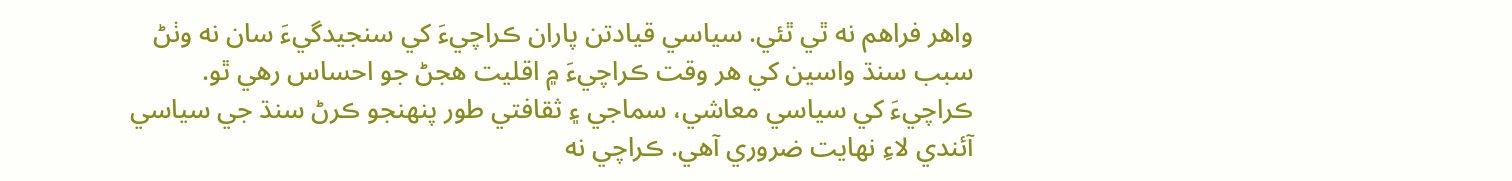واهر فراهم نه ٿي ٿئي. سياسي قيادتن پاران ڪراچيءَ کي سنجيدگيءَ سان نه وٺڻ سبب سنڌ واسين کي هر وقت ڪراچيءَ ۾ اقليت هجڻ جو احساس رهي ٿو.
ڪراچيءَ کي سياسي معاشي، سماجي ۽ ثقافتي طور پنهنجو ڪرڻ سنڌ جي سياسي آئندي لاءِ نهايت ضروري آهي. ڪراچي نه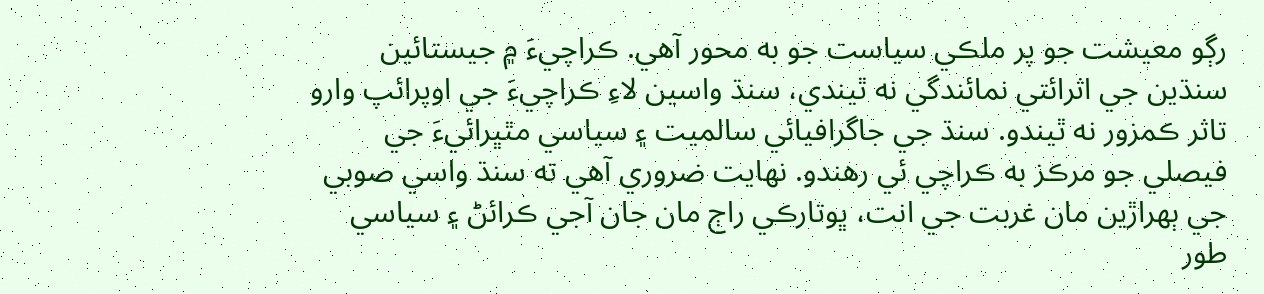رڳو معيشت جو پر ملڪي سياست جو به محور آهي. ڪراچيءَ ۾ جيستائين سنڌين جي اثرائتي نمائندگي نه ٿيندي، سنڌ واسين لاءِ ڪراچيءَ جي اوپرائپ وارو تاثر ڪمزور نه ٿيندو. سنڌ جي جاگرافيائي سالميت ۽ سياسي مٿڀرائيءَ جي فيصلي جو مرڪز به ڪراچي ئي رهندو. نهايت ضروري آهي ته سنڌ واسي صوبي جي ٻهراڙين مان غربت جي انت، ڀوتارڪي راڄ مان جان آجي ڪرائڻ ۽ سياسي طور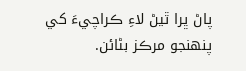پاڻ ڀرا ٿيڻ لاءِ ڪراچيءَ کي پنهنجو مرڪز بڻائن.